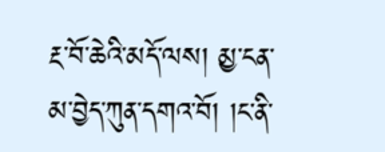རྔ་བོ་ཆེའི་མདོ་ལས། མྱ་ངན་མ་བྱེད་ཀུན་དགའ་བོ། །ང་ནི་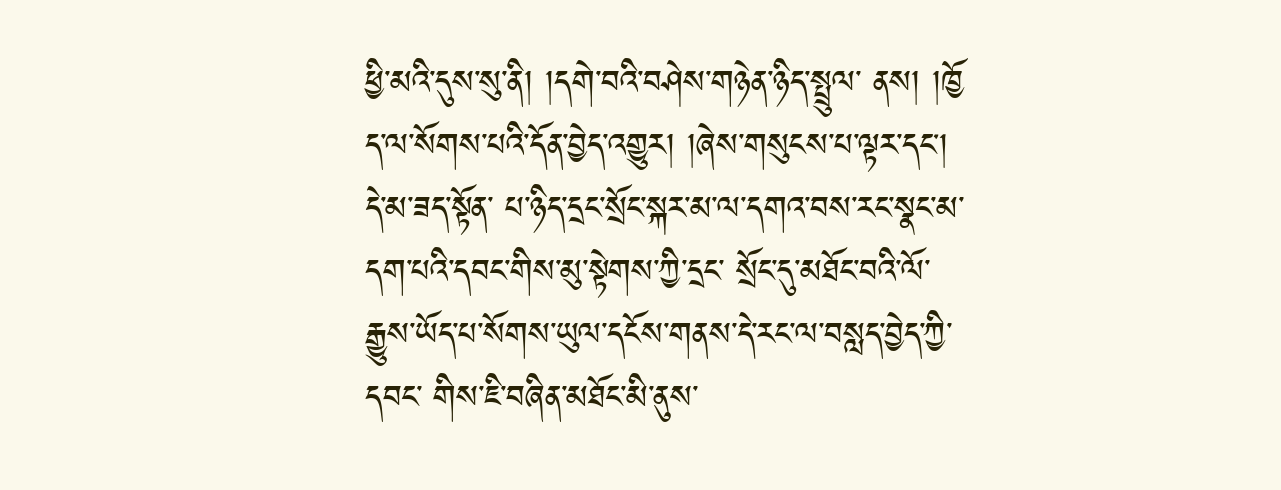ཕྱི་མའི་དུས་སུ་ནི། །དགེ་བའི་བཤེས་གཉེན་ཉིད་སྤྲུལ་ ནས། །ཁྱོ ད་ལ་སོགས་པའི་དོན་བྱེད་འགྱུར། །ཞེས་གསུངས་པ་ལྟར་དང། དེ་མ་ཟད་སྟོན་ པ་ཉིད་དྲང་སྲོང་སྐར་མ་ལ་དགའ་བས་རང་སྣང་མ་དག་པའི་དབང་གིས་མུ་སྟེགས་ཀྱི་དྲང་ སྲོང་དུ་མཐོང་བའི་ལོ་རྒྱུས་ཡོད་པ་སོགས་ཡུལ་དངོས་གནས་དེ་རང་ལ་བསླད་བྱེད་ཀྱི་དབང་ གིས་ཇི་བཞིན་མཐོང་མི་ནུས་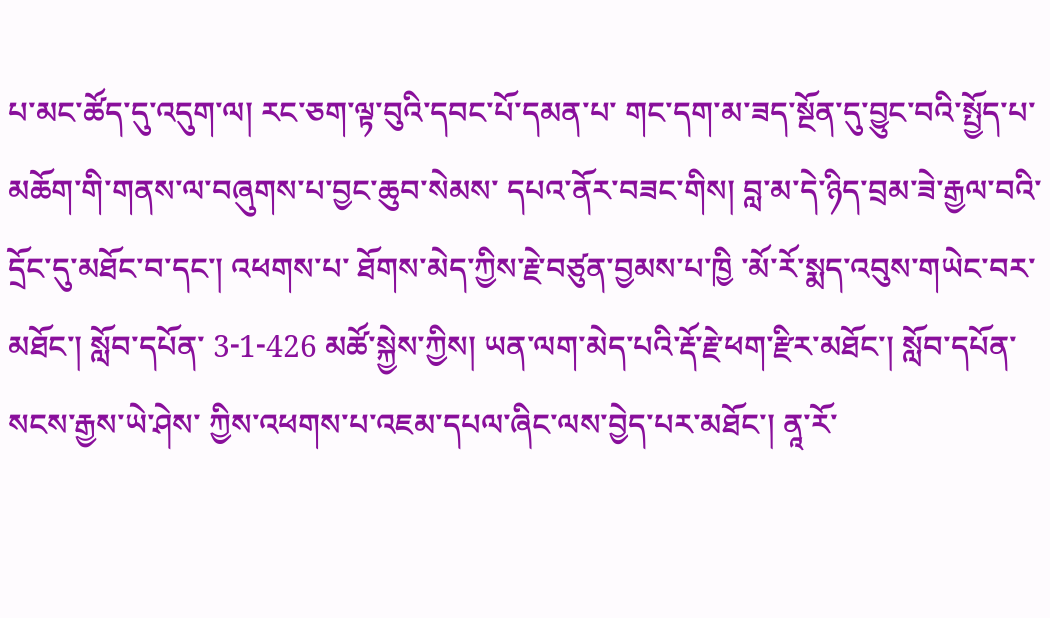པ་མང་ཚོད་དུ་འདུག་ལ། རང་ཅག་ལྟ་བུའི་དབང་པོ་དམན་པ་ གང་དག་མ་ཟད་སྔོན་དུ་བྱུང་བའི་སྤྱོད་པ་མཆོག་གི་གནས་ལ་བཞུགས་པ་བྱང་ཆུབ་སེམས་ དཔའ་ནོར་བཟང་གིས། བླ་མ་དེ་ཉིད་བྲམ་ཟེ་རྒྱལ་བའི་དྲོང་དུ་མཐོང་བ་དང་། འཕགས་པ་ ཐོགས་མེད་ཀྱིས་རྗེ་བཙུན་བྱམས་པ་ཁྱི ་མོ་རོ་སྨད་འབུས་གཡེང་བར་མཐོང་། སློབ་དཔོན་ 3-1-426 མཚོ་སྐྱེས་ཀྱིས། ཡན་ལག་མེད་པའི་རྡོ་རྗེ་ཕག་རྫིར་མཐོང་། སློབ་དཔོན་སངས་རྒྱས་ཡེ་ཤེས་ ཀྱིས་འཕགས་པ་འཇམ་དཔལ་ཞིང་ལས་བྱེད་པར་མཐོང་། ནཱ་རོ་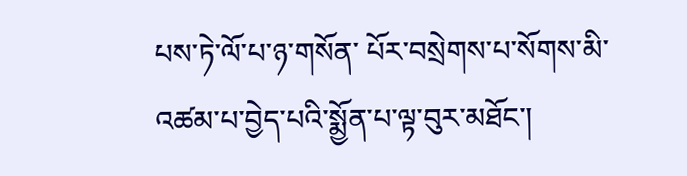པས་ཏེ་ལོ་པ་ཉ་གསོན་ པོར་བསྲེགས་པ་སོགས་མི་འཚམ་པ་བྱེད་པའི་སྨྱོན་པ་ལྟ་བུར་མཐོང་།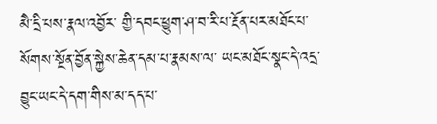མཻ་དྲི་པས་རྣལ་འབྱོར་ གྱི་དབང་ཕྱུག་ཤ་བ་རི་པ་རྔོན་པར་མཐོང་པ་སོགས་སྔོན་བྱོན་སྐྱེས་ཆེན་དམ་པ་རྣམས་ལ་ ཡང་མཐོང་སྣང་དེ་འདྲ་བྱུང་ཡང་དེ་དག་གིས་མ་དད་པ་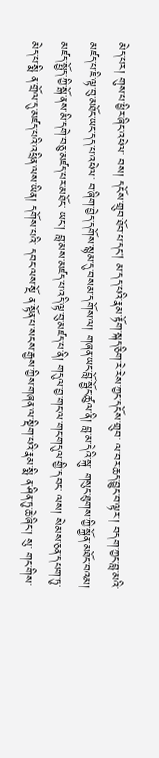མེད་པར། གུས་པ་ཕྱིར་ཞིང་འཕེལ་ བས། དངོས་གྲུབ་ཐོབ་པ་དང། མ་དད་པའི་རྣམ་རྟོག་སྐད་ཅིག་རེ་རེས་ཀྱང་དངོས་གྲུབ་ ལ་བར་ཆད་བྱུང་བ་ལྟར་། བདག་ཀྱང་བླ་མའི་མཛད་པ་ཇི་ལྟ་བུ་མཐོང་ཡང་དད་པ་འཕེལ་ བ་ཞིག་བྱེད་དགོས་སྙམ་དུ་བསམ་དགོས་ལ། གཞན་ཡང་བློ་སྦྱོང་ཚུལ་ནི། བླ་མ་དེའི་སྐུ་ གསུང་ཐུགས་ཀྱི་སྐྱོན་མཐོང་བའམ། མཛད་སྤྱོད་ཀྱི་སྒོ་ནས་མི་དགེ་བཅུ་མཛད་པར་མཐོང་ ཡང་། བླ་མས་མཛད་པ་འདི་ལྟ་བུ་མཛད་པ་ནི། གདུལ་བྱ་གང་ལ་གང་གདུལ་གྱི་དབང་ ལས། སེམས་ཅན་དཔག་ཏུ་མེད་པ་སྨི ན་གྲོལ་དུ་མཛད་པའི་འཕྲིན་ལས་ཡིན། དགོས་པའི་ དབང་ལས་སྔོ ན་སྟོན་པ་སངས་རྒྱས་ཀྱིས་གཞན་ལ་སྡིག་པའི་རྣམ་སྨི ན་ཤིན་ཏུ་ཆེ་ཞིང་། སུ་ གང་གིས་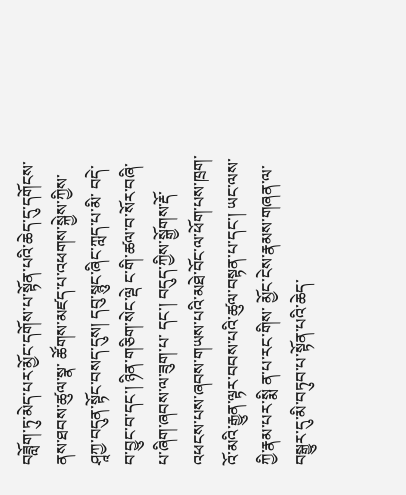བཟློག་ཏུ་མེད་པར་མྱོང་དགོས་པ་སྟོན་པའི་ཆེད་དུ་དགོངས་ནས་ཐབས་ཚུལ་སྣ་ ཚོགས་མཛད་པ་འཕགས་སྐྱེས་ཀྱིས་ཤཱཀྱ་བདུན་སྟོང་བསད་དུས། དབུ་སྙུང་ཞིང་ཀླད་པ་མི་ བདེ་བ་བྱུང་བ་དང་། ཉིན་གཅིག་སེང་ལྡེ ང་གི་ཚལ་བ་སོར་བཞི་པ་ཞིག་ཞབས་ལ་ཟུག་པ་ དང་། བདུད་ཀྱིས་སྒྱོགས་རྡོ་འཕངས་པས་ཞབས་གཡས་པའི་མཐེ་བོང་ལ་ཕོག་པས་ཁྲག་ འོ་མའི་རྒྱུན་ལྟར་བབས་པའི་ཚུལ་བསྟན་པ་དང་། ཡང་ལས་ཀྱི་རྣམ་པར་སྨི ན་པ་རང་གིས་ མྱོང་ངེས་རྣམས་གཞན་ལ་བསྒྱུར་དུ་མི་བཏུབ་པ་སྟོན་པའི་ཆེད་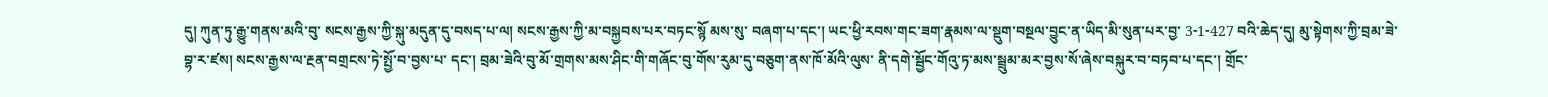དུ། ཀུན་ཏུ་རྒྱུ་གནས་མའི་བུ་ སངས་རྒྱས་ཀྱི་སྐུ་མདུན་དུ་བསད་པ་ལ། སངས་རྒྱས་ཀྱི་མ་བསྐྱབས་པར་བཏང་སྙོ མས་སུ་ བཞག་པ་དང་། ཡང་ཕྱི་རབས་གང་ཟག་རྣམས་ལ་སྡུག་བསྔལ་བྱུང་ན་ཡིད་མི་སུན་པར་བྱ་ 3-1-427 བའི་ཆེད་དུ། མུ་སྟེགས་ཀྱི་བྲམ་ཟེ་བྷ་ར་ཛས། སངས་རྒྱས་ལ་རྔན་བགྲངས་ཏེ་སྤྱོ་བ་བྱས་པ་ དང་། བྲམ་ཟེའི་བུ་མོ་གྲགས་མས་ཤིང་གི་གཞོང་བུ་གོས་རུམ་དུ་བཅུག་ནས་ཁོ་མོའི་ལུས་ ནི་དགེ་སྦྱོང་གོའུ་ཏ་མས་སྦྲུམ་མར་བྱས་སོ་ཞེས་བསྐུར་བ་བཏབ་པ་དང་། གྲོང་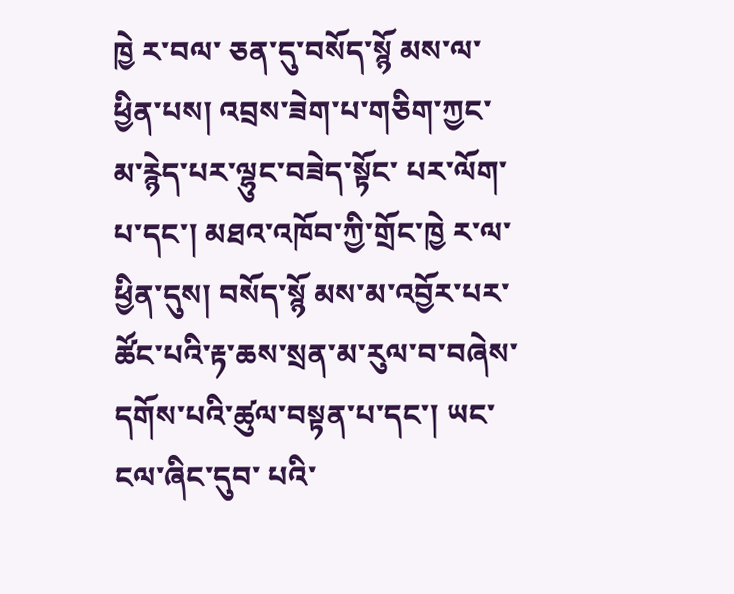ཁྱེ ར་བལ་ ཅན་དུ་བསོད་སྙོ མས་ལ་ཕྱིན་པས། འབྲས་ཟེག་པ་གཅིག་ཀྱང་མ་རྙེད་པར་ལྷུང་བཟེད་སྟོང་ པར་ལོག་པ་དང་། མཐའ་འཁོབ་ཀྱི་གྲོང་ཁྱེ ར་ལ་ཕྱིན་དུས། བསོད་སྙོ མས་མ་འབྱོར་པར་ ཚོང་པའི་རྟ་ཆས་སྲན་མ་རུལ་བ་བཞེས་དགོས་པའི་ཚུལ་བསྟན་པ་དང་། ཡང་ངལ་ཞིང་དུབ་ པའི་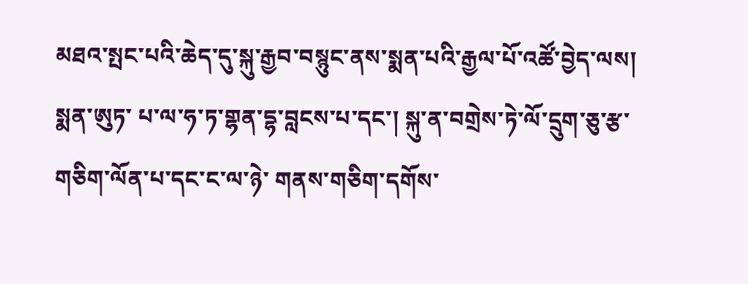མཐའ་སྤང་པའི་ཆེད་དུ་སྐུ་རྒྱབ་བསྙུང་ནས་སྨན་པའི་རྒྱལ་པོ་འཚོ་བྱེད་ལས། སྨན་ཨུཏ་ པ་ལ་ཧ་ཏ་གྷན་དྷ་བླངས་པ་དང་། སྐུ་ན་བགྲེས་ཏེ་ལོ་དྲུག་ཅུ་རྩ་གཅིག་ལོན་པ་དང་ང་ལ་ཉེ་ གནས་གཅིག་དགོས་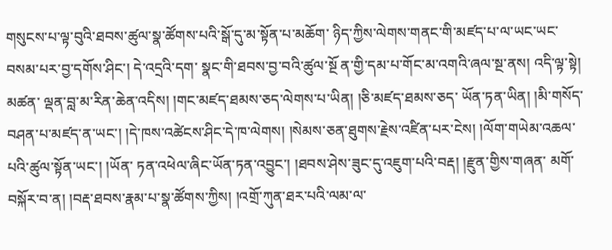གསུངས་པ་ལྟ་བུའི་ཐབས་ཚུལ་སྣ་ཚོགས་པའི་སྒོ་དུ་མ་སྟོན་པ་མཆོག་ ཉིད་ཀྱིས་ལེགས་གནང་གི་མཛད་པ་ལ་ཡང་ཡང་བསམ་པར་བྱ་དགོས་ཤིང་། དེ་འདྲའི་དག་ སྣང་གི་ཐབས་བྱ་བའི་ཚུལ་སྔོ ན་གྱི་དམ་པ་གོང་མ་འགའི་ཞལ་སྔ་ནས། འདི་ལྟ་སྟེ། མཚན་ ལྡན་བླ་མ་རིན་ཆེན་འདིས། །གང་མཛད་ཐམས་ཅད་ལེགས་པ་ཡིན། །ཅི་མཛད་ཐམས་ཅད་ ཡོན་ཏན་ཡིན། །མི་གསོད་བཤན་པ་མཛད་ན་ཡང་། །དེ་ཁས་འཚེངས་ཤིང་དེ་ཁ་ལེགས། །སེམས་ཅན་ཐུགས་རྗེས་འཛིན་པར་ངེས། །ལོག་གཡེམ་འཆལ་པའི་ཚུལ་སྟོན་ཡང་། །ཡོན་ ཏན་འཕེལ་ཞིང་ཡོན་ཏན་འབྱུང་། །ཐབས་ཤེས་ཟུང་དུ་འཇུག་པའི་བརྡ། །རྫུན་གྱིས་གཞན་ མགོ་བསྐོར་བ་ན། །བརྡ་ཐབས་རྣམ་པ་སྣ་ཚོགས་ཀྱིས། །འགྲོ་ཀུན་ཐར་པའི་ལམ་ལ་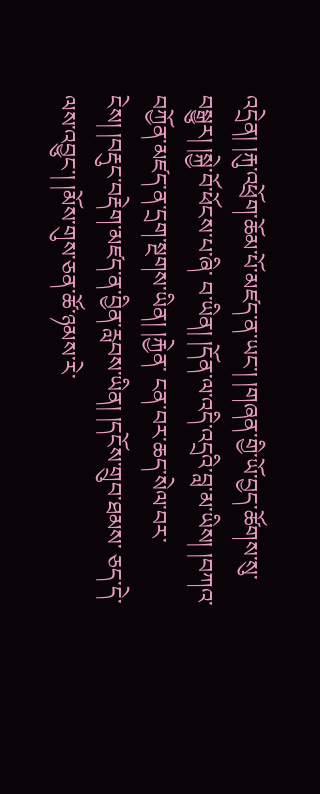འདྲེན། །རྐུ་འཕྲོག་ཆོམ་པོ་མཛད་ན་ཡང་། །གཞན་གྱི་ཡོ་བྱད་ཚོགས་སུ་བསྒྱུར། །སྐྱེ་བོ་ཕོངས་པ་ཞི་ བ་ཡིན། །དོན་ལ་འདི་འདྲའི་བླ་མ་ཡིས། །བཀའ་བཀྱོན་མཛད་ན་དྲག་སྔགས་ཡིན། །རྐྱེན་ ངན་བར་ཆད་སེལ་བར་ངེས། །བརྡུང་བརྡེག་མཛད་ན་བྱིན་རླབས་ཡིན། །དངོས་གྲུབ་ཐམས་ ཅད་དེ་ལས་འབྱུང་། །མོས་གུས་ཅན་ཚོ་ཉམས་རེ་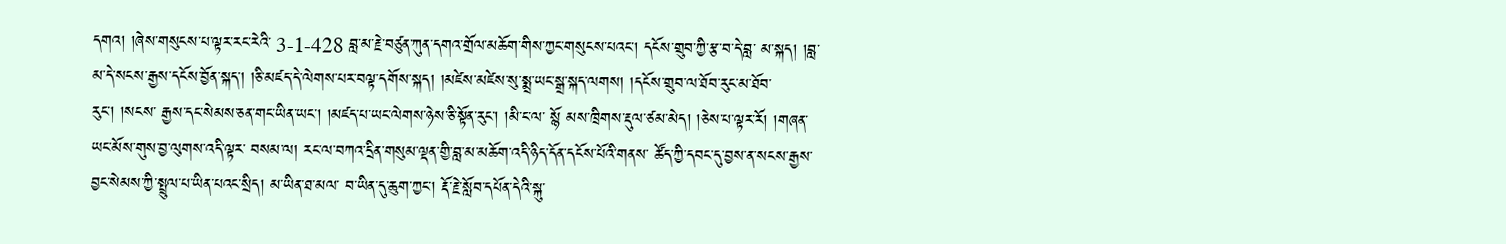དགའ། །ཞེས་གསུངས་པ་ལྟར་རང་རེའི་ 3-1-428 བླ་མ་རྗེ་བཙུན་ཀུན་དགའ་གྲོལ་མཆོག་གིས་ཀྱང་གསུངས་པའང་། དངོས་གྲུབ་ཀྱི་རྩ་བ་དེ་བླ་ མ་སྐད། །བླ་མ་དེ་སངས་རྒྱས་དངོས་བྱོན་སྐད་། །ཅི་མཛད་དེ་ལེགས་པར་བལྟ་དགོས་སྐད། །མཛེས་མཛེས་སུ་སྨྲ་ཡང་སྒྲ་སྐད་ལགས། །དངོས་གྲུབ་ལ་ཐོབ་རུང་མ་ཐོབ་རུང་། །སངས་ རྒྱས་དང་སེམས་ཅན་གང་ཡིན་ཡང་། །མཛད་པ་ཡང་ལེགས་ཉེས་ཅི་སྟོན་རུང་། །མི་ང་ལ་ སྙོ མས་ཁྲིགས་རྡུལ་ཙམ་མེད། །ཅེས་པ་ལྟར་རོ། །གཞན་ཡང་མོས་གུས་བྱ་ལུགས་འདི་ལྟར་ བསམ་ལ། རང་ལ་བཀའ་དྲིན་གསུམ་ལྡན་གྱི་བླ་མ་མཆོག་འདི་ཉིད་དོན་དངོས་པོའི་གནས་ ཚོད་ཀྱི་དབང་དུ་བྱས་ན་སངས་རྒྱས་བྱང་སེམས་ཀྱི་སྤྲུལ་པ་ཡིན་པའང་སྲིད། མ་ཡིན་ཐ་མལ་ བ་ཡིན་དུ་ཆུག་ཀྱང་། རྡོ་རྗེ་སློབ་དཔོན་དེའི་སྐུ་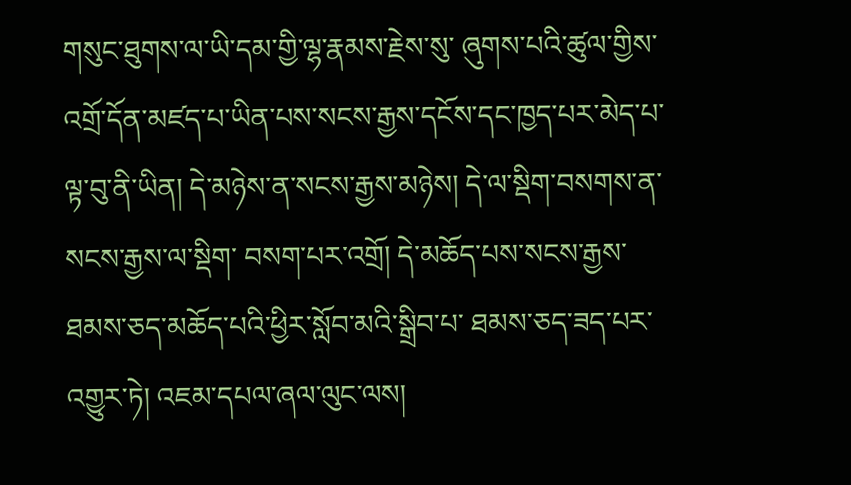གསུང་ཐུགས་ལ་ཡི་དམ་གྱི་ལྷ་རྣམས་རྗེས་སུ་ ཞུགས་པའི་ཚུལ་གྱིས་འགྲོ་དོན་མཛད་པ་ཡིན་པས་སངས་རྒྱས་དངོས་དང་ཁྱད་པར་མེད་པ་ ལྟ་བུ་ནི་ཡིན། དེ་མཉེས་ན་སངས་རྒྱས་མཉེས། དེ་ལ་སྡིག་བསགས་ན་སངས་རྒྱས་ལ་སྡིག་ བསག་པར་འགྲོ། དེ་མཆོད་པས་སངས་རྒྱས་ཐམས་ཅད་མཆོད་པའི་ཕྱིར་སློབ་མའི་སྒྲིབ་པ་ ཐམས་ཅད་ཟད་པར་འགྱུར་ཏེ། འཇམ་དཔལ་ཞལ་ལུང་ལས།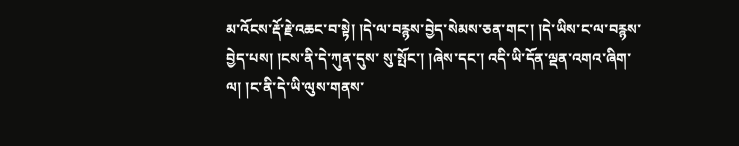མ་འོངས་རྡོ་རྗེ་འཆང་བ་སྟེ། །དེ་ལ་བརྙས་བྱེད་སེམས་ཅན་གང་། །དེ་ཡིས་ང་ལ་བརྙས་བྱེད་པས། །ངས་ནི་དེ་ཀུན་དུས་ སུ་སྤོང་། །ཞེས་དང་། འདི་ཡི་དོན་ལྡན་འགའ་ཞིག་ལ། །ང་ནི་དེ་ཡི་ལུས་གནས་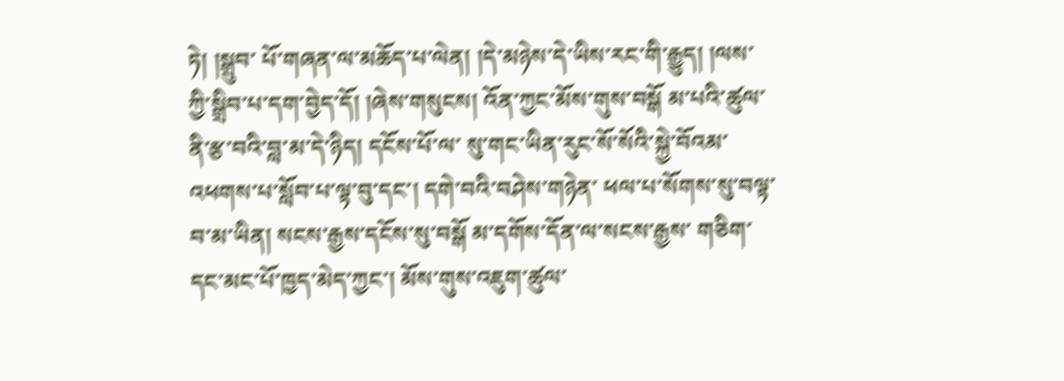ཏེ། །སྒྲུབ་ པོ་གཞན་ལ་མཆོད་པ་ལེན། །དེ་མཉེས་དེ་ཡིས་རང་གི་རྒྱུད། །ལས་ཀྱི་སྒྲིབ་པ་དག་བྱེད་དོ། །ཞེས་གསུངས། འོན་ཀྱང་མོས་གུས་བསྒོ མ་པའི་ཚུལ་ནི་རྩ་བའི་བླ་མ་དེ་ཉིད། དངོས་པོ་ལ་ སུ་གང་ཡིན་རུང་སོ་སོའི་སྐྱེ་བོའམ་འཕགས་པ་སློབ་པ་ལྟ་བུ་དང་། དགེ་བའི་བཤེས་གཉེན་ ཕལ་པ་སོགས་སུ་བལྟ་བ་མ་ཡིན། སངས་རྒྱས་དངོས་སུ་བསྒོ མ་དགོས་དོན་ལ་སངས་རྒྱས་ གཅིག་དང་མང་པོ་ཁྱད་མེད་ཀྱང་། མོས་གུས་འཇུག་ཚུལ་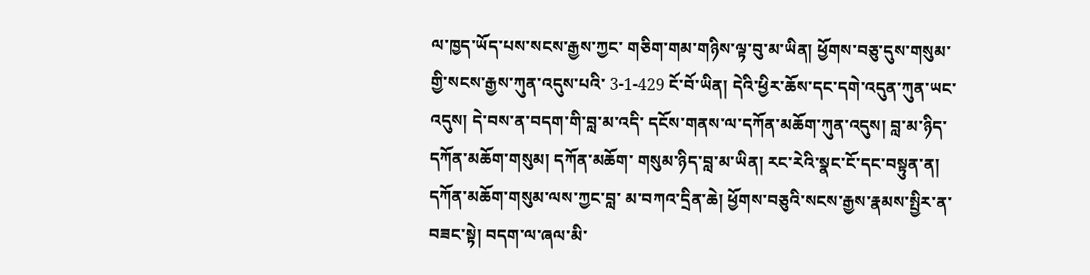ལ་ཁྱད་ཡོད་པས་སངས་རྒྱས་ཀྱང་ གཅིག་གམ་གཉིས་ལྟ་བུ་མ་ཡིན། ཕྱོགས་བཅུ་དུས་གསུམ་གྱི་སངས་རྒྱས་ཀུན་འདུས་པའི་ 3-1-429 ངོ་བོ་ཡིན། དེའི་ཕྱིར་ཆོས་དང་དགེ་འདུན་ཀུན་ཡང་འདུས། དེ་བས་ན་བདག་གི་བླ་མ་འདི་ དངོས་གནས་ལ་དཀོན་མཆོག་ཀུན་འདུས། བླ་མ་ཉིད་དཀོན་མཆོག་གསུམ། དཀོན་མཆོག་ གསུམ་ཉིད་བླ་མ་ཡིན། རང་རེའི་སྣང་ངོ་དང་བསྟུན་ན། དཀོན་མཆོག་གསུམ་ལས་ཀྱང་བླ་ མ་བཀའ་དྲིན་ཆེ། ཕྱོགས་བཅུའི་སངས་རྒྱས་རྣམས་སྤྱིར་ན་བཟང་སྟེ། བདག་ལ་ཞལ་མི་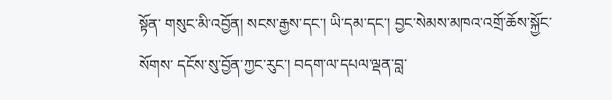སྟོན་ གསུང་མི་འབྱོན། སངས་རྒྱས་དང་། ཡི་དམ་དང་། བྱང་སེམས་མཁའ་འགྲོ་ཆོས་སྐྱོང་སོགས་ དངོས་སུ་བྱོན་ཀྱང་རུང་། བདག་ལ་དཔལ་ལྡན་བླ་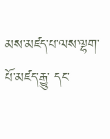མས་མཛད་པ་ལས་ལྷག་པོ་མཛད་རྒྱུ་ དང་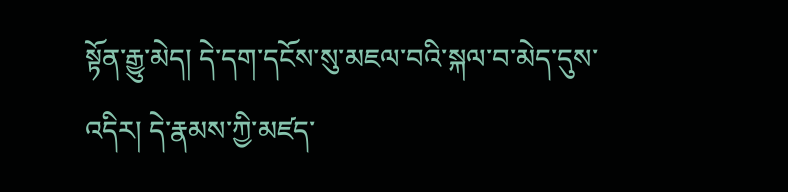སྟོན་རྒྱུ་མེད། དེ་དག་དངོས་སུ་མཇལ་བའི་སྐལ་བ་མེད་དུས་འདིར། དེ་རྣམས་ཀྱི་མཛད་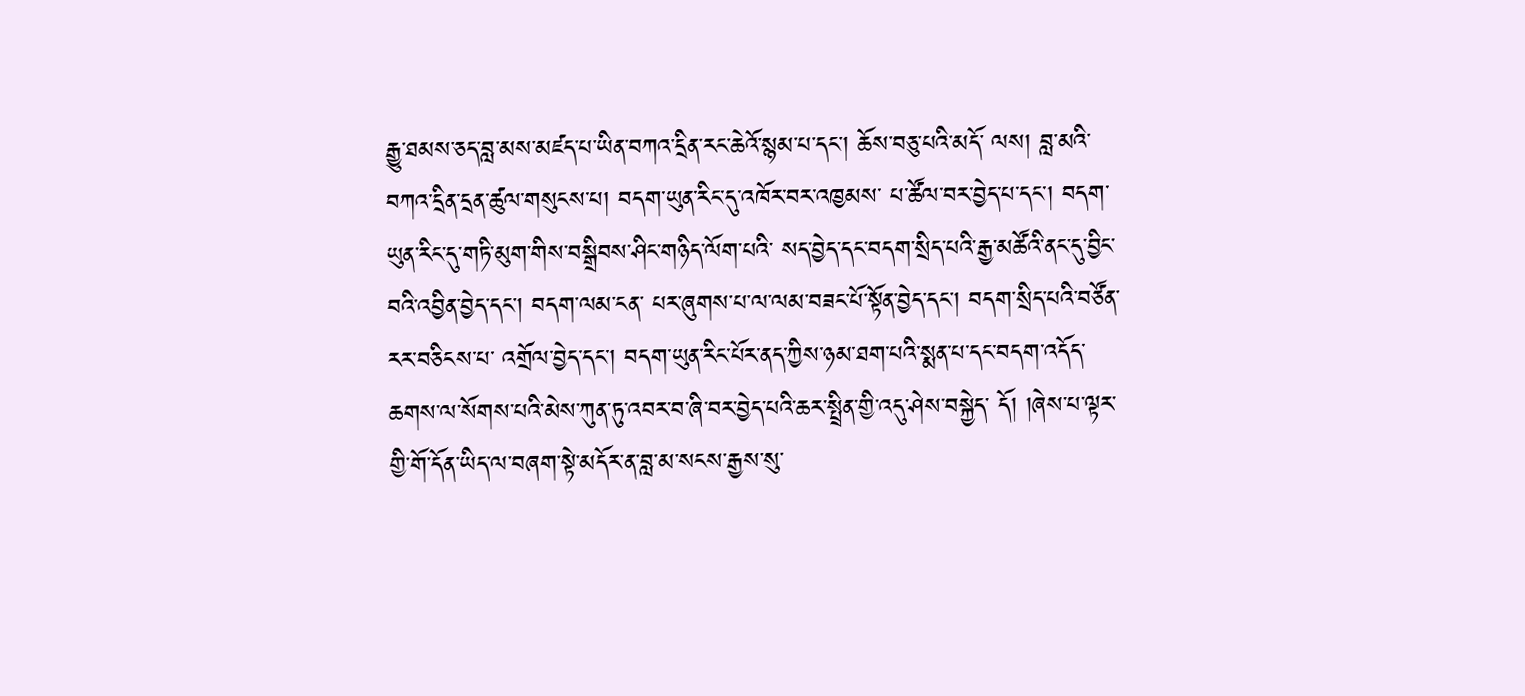རྒྱུ་ཐམས་ཅད་བླ་མས་མཛད་པ་ཡིན་བཀའ་དྲིན་རང་ཆེའོ་སྙམ་པ་དང་། ཆོས་བཅུ་པའི་མདོ་ ལས། བླ་མའི་བཀའ་དྲིན་དྲན་ཚུལ་གསུངས་པ། བདག་ཡུན་རིང་དུ་འཁོར་བར་འཁྱམས་ པ་ཚོལ་བར་བྱེད་པ་དང་། བདག་ཡུན་རིང་དུ་གཏི་མུག་གིས་བསྒྲིབས་ཤིང་གཉིད་ལོག་པའི་ སད་བྱེད་དང་བདག་སྲིད་པའི་རྒྱ་མཚོའི་ནང་དུ་བྱིང་བའི་འབྱིན་བྱེད་དང་། བདག་ལམ་ངན་ པར་ཞུགས་པ་ལ་ལམ་བཟང་པོ་སྟོན་བྱེད་དང་། བདག་སྲིད་པའི་བཙོན་རར་བཅིངས་པ་ འགྲོལ་བྱེད་དང་། བདག་ཡུན་རིང་པོར་ནད་ཀྱིས་ཉམ་ཐག་པའི་སྨན་པ་དང་བདག་འདོད་ ཆགས་ལ་སོགས་པའི་མེས་ཀུན་ཏུ་འབར་བ་ཞི་བར་བྱེད་པའི་ཆར་སྤྲིན་གྱི་འདུ་ཤེས་བསྐྱེད་ དོ། །ཞེས་པ་ལྟར་གྱི་གོ་དོན་ཡིད་ལ་བཞག་སྟེ་མདོར་ན་བླ་མ་སངས་རྒྱས་སུ་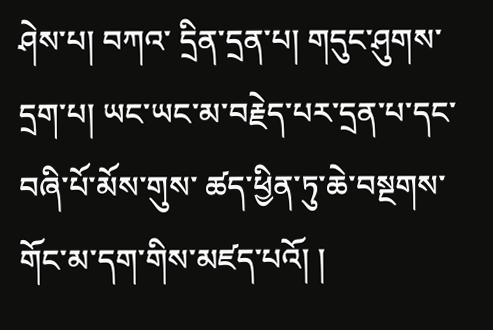ཤེས་པ། བཀའ་ དྲིན་དྲན་པ། གདུང་ཤུགས་དྲག་པ། ཡང་ཡང་མ་བརྗེད་པར་དྲན་པ་དང་བཞི་པོ་མོས་གུས་ ཚད་ཕྱིན་ཏུ་ཆེ་བསྔགས་གོང་མ་དག་གིས་མཛད་པའོ། །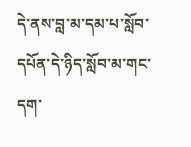དེ་ནས་བླ་མ་དམ་པ་སློབ་དཔོན་དེ་ཉིད་སློབ་མ་གང་དག་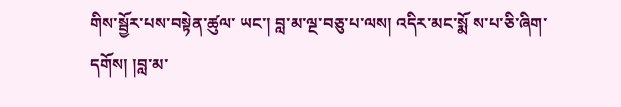གིས་སྦྱོར་པས་བསྟེན་ཚུལ་ ཡང་། བླ་མ་ལྔ་བཅུ་པ་ལས། འདིར་མང་སྨོ ས་པ་ཅི་ཞིག་དགོས། །བླ་མ་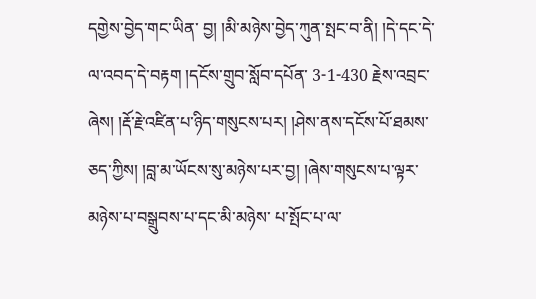དགྱེས་བྱེད་གང་ཡིན་ བྱ། །མི་མཉེས་བྱེད་ཀུན་སྤང་བ་ནི། །དེ་དང་དེ་ལ་འབད་དེ་བརྟག །དངོས་གྲུབ་སློབ་དཔོན་ 3-1-430 རྗེས་འབྲང་ཞེས། །རྡོ་རྗེ་འཛིན་པ་ཉིད་གསུངས་པར། །ཤེས་ནས་དངོས་པོ་ཐམས་ཅད་ཀྱིས། །བླ་མ་ཡོངས་སུ་མཉེས་པར་བྱ། །ཞེས་གསུངས་པ་ལྟར་མཉེས་པ་བསྒྲུབས་པ་དང་མི་མཉེས་ པ་སྤོང་པ་ལ་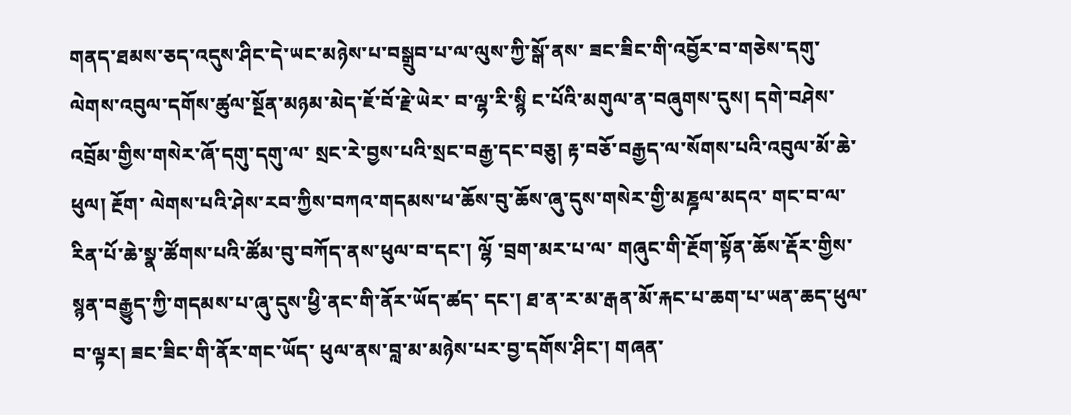གནད་ཐམས་ཅད་འདུས་ཤིང་དེ་ཡང་མཉེས་པ་བསྒྲུབ་པ་ལ་ལུས་ཀྱི་སྒོ་ནས་ ཟང་ཟིང་གི་འབྱོར་བ་གཅེས་དགུ་ལེགས་འབུལ་དགོས་ཚུལ་སྔོན་མཉམ་མེད་ཇོ་བོ་རྗེ་ཡེར་ བ་ལྷ་རི་སྙི ང་པོའི་མགུལ་ན་བཞུགས་དུས། དགེ་བཤེས་འབྲོམ་གྱིས་གསེར་ཞོ་དགུ་དགུ་ལ་ སྲང་རེ་བྱས་པའི་སྲང་བརྒྱ་དང་བཅུ། རྟ་བཅོ་བརྒྱད་ལ་སོགས་པའི་འབུལ་མོ་ཆེ་ཕུལ། རྔོག་ ལེགས་པའི་ཤེས་རབ་ཀྱིས་བཀའ་གདམས་ཕ་ཆོས་བུ་ཆོས་ཞུ་དུས་གསེར་གྱི་མཎྜལ་མདའ་ གང་བ་ལ་རིན་པོ་ཆེ་སྣ་ཚོགས་པའི་ཚོམ་བུ་བཀོད་ནས་ཕུལ་བ་དང་། ལྷོ ་བྲག་མར་པ་ལ་ གཞུང་གི་རྔོག་སྟོན་ཆོས་རྡོར་གྱིས་སྙན་བརྒྱུད་ཀྱི་གདམས་པ་ཞུ་དུས་ཕྱི་ནང་གི་ནོར་ཡོད་ཚད་ དང་། ཐ་ན་ར་མ་རྒན་མོ་རྐང་པ་ཆག་པ་ཡན་ཆད་ཕུལ་བ་ལྟར། ཟང་ཟིང་གི་ནོར་གང་ཡོད་ ཕུལ་ནས་བླ་མ་མཉེས་པར་བྱ་དགོས་ཤིང་། གཞན་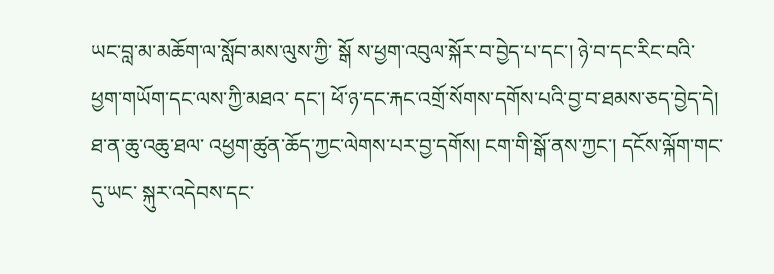ཡང་བླ་མ་མཆོག་ལ་སློབ་མས་ལུས་ཀྱི་ སྒོ ས་ཕྱག་འབུལ་སྐོར་བ་བྱེད་པ་དང་། ཉེ་བ་དང་རིང་བའི་ཕྱག་གཡོག་དང་ལས་ཀྱི་མཐའ་ དང་། ཕོ་ཉ་དང་རྐང་འགྲོ་སོགས་དགོས་པའི་བྱ་བ་ཐམས་ཅད་བྱེད་དེ། ཐ་ན་ཆུ་འཆུ་ཐལ་ འཕྱག་ཚུན་ཆོད་ཀྱང་ལེགས་པར་བྱ་དགོས། ངག་གི་སྒོ་ནས་ཀྱང་། དངོས་ལྐོག་གང་དུ་ཡང་ སྐུར་འདེབས་དང་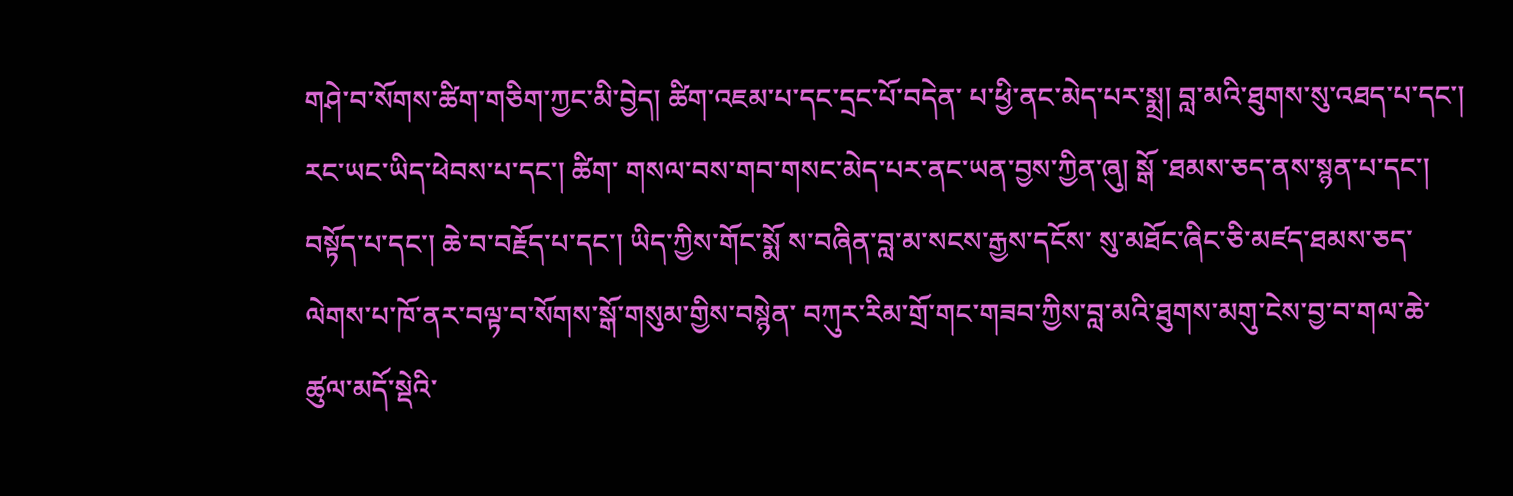གཤེ་བ་སོགས་ཚིག་གཅིག་ཀྱང་མི་བྱེད། ཚིག་འཇམ་པ་དང་དྲང་པོ་བདེན་ པ་ཕྱི་ནང་མེད་པར་སྨྲ། བླ་མའི་ཐུགས་སུ་འཐད་པ་དང་། རང་ཡང་ཡིད་ཕེབས་པ་དང་། ཚིག་ གསལ་བས་གབ་གསང་མེད་པར་ནང་ཡན་བྱས་ཀྱིན་ཞུ། སྒོ ་ཐམས་ཅད་ནས་སྙན་པ་དང་། བསྟོད་པ་དང་། ཆེ་བ་བརྗོད་པ་དང་། ཡིད་ཀྱིས་གོང་སྨོ ས་བཞིན་བླ་མ་སངས་རྒྱས་དངོས་ སུ་མཐོང་ཞིང་ཅི་མཛད་ཐམས་ཅད་ལེགས་པ་ཁོ་ནར་བལྟ་བ་སོགས་སྒོ་གསུམ་གྱིས་བསྙེན་ བཀུར་རིམ་གྲོ་གང་གཟབ་ཀྱིས་བླ་མའི་ཐུགས་མགུ་ངེས་བྱ་བ་གལ་ཆེ་ཚུལ་མདོ་སྡེའི་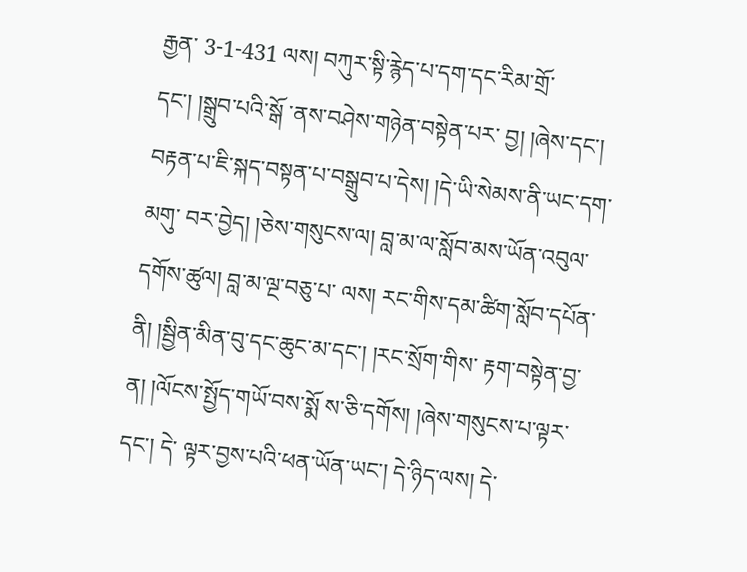རྒྱན་ 3-1-431 ལས། བཀུར་སྟི་རྙེད་པ་དག་དང་རིམ་གྲོ་དང་། །སྒྲུབ་པའི་སྒོ ་ནས་བཤེས་གཉེན་བསྟེན་པར་ བྱ། །ཞེས་དང་། བརྟན་པ་ཇི་སྐད་བསྟན་པ་བསྒྲུབ་པ་དེས། །དེ་ཡི་སེམས་ནི་ཡང་དག་མགུ་ བར་བྱེད། །ཅེས་གསུངས་ལ། བླ་མ་ལ་སློབ་མས་ཡོན་འབུལ་དགོས་ཚུལ། བླ་མ་ལྔ་བཅུ་པ་ ལས། རང་གིས་དམ་ཚིག་སློབ་དཔོན་ནི། །སྦྱིན་མིན་བུ་དང་ཆུང་མ་དང་། །རང་སྲོག་གིས་ རྟག་བསྟེན་བྱ་ན། །ལོངས་སྤྱོད་གཡོ་བས་སྨོ ས་ཅི་དགོས། །ཞེས་གསུངས་པ་ལྟར་དང་། དེ་ ལྟར་བྱས་པའི་ཕན་ཡོན་ཡང་། དེ་ཉིད་ལས། དེ་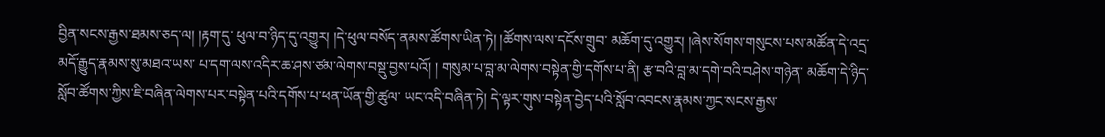བྱིན་སངས་རྒྱས་ཐམས་ཅད་ལ། །རྟག་དུ་ ཕུལ་བ་ཉིད་དུ་འགྱུར། །དེ་ཕུལ་བསོད་ནམས་ཚོགས་ཡིན་ཏེ། །ཚོགས་ལས་དངོས་གྲུབ་ མཆོག་དུ་འགྱུར། །ཞེས་སོགས་གསུངས་པས་མཚོན་དེ་འདྲ་མདོ་རྒྱུད་རྣམས་སུ་མཐའ་ཡས་ པ་དག་ལས་འདིར་ཆ་ཤས་ཙམ་ལེགས་བསྡུ་བྱས་པའོ། ། གསུམ་པ་བླ་མ་ལེགས་བསྟེན་གྱི་དགོས་པ་ནི། རྩ་བའི་བླ་མ་དགེ་བའི་བཤེས་གཉེན་ མཆོག་དེ་ཉིད་སློབ་ཚོགས་ཀྱིས་ཇི་བཞིན་ལེགས་པར་བསྟེན་པའི་དགོས་པ་ཕན་ཡོན་གྱི་ཚུལ་ ཡང་འདི་བཞིན་ཏེ། དེ་ལྟར་གུས་བསྟེན་བྱེད་པའི་སློབ་འབངས་རྣམས་ཀྱང་སངས་རྒྱས་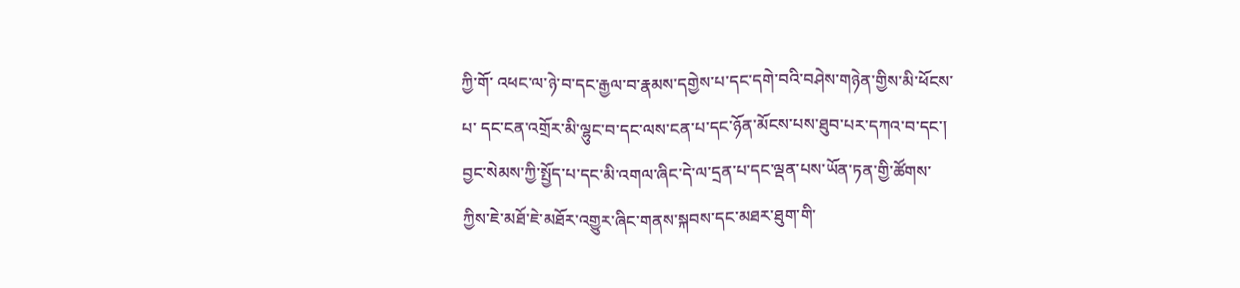ཀྱི་གོ་ འཕང་ལ་ཉེ་བ་དང་རྒྱལ་བ་རྣམས་དགྱེས་པ་དང་དགེ་བའི་བཤེས་གཉེན་གྱིས་མི་ཕོངས་པ་ དང་ངན་འགྲོར་མི་ལྷུང་བ་དང་ལས་ངན་པ་དང་ཉོན་མོངས་པས་ཐུབ་པར་དཀའ་བ་དང་། བྱང་སེམས་ཀྱི་སྤྱོད་པ་དང་མི་འགལ་ཞིང་དེ་ལ་དྲན་པ་དང་ལྡན་པས་ཡོན་ཏན་གྱི་ཚོགས་ ཀྱིས་ཇེ་མཐོ་ཇེ་མཐོར་འགྱུར་ཞིང་གནས་སྐབས་དང་མཐར་ཐུག་གི་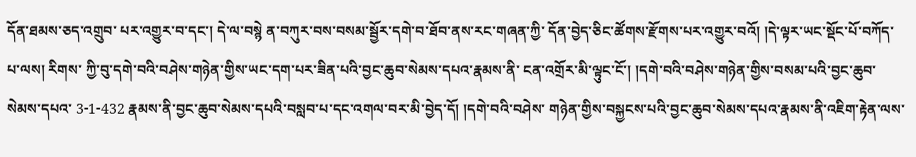དོན་ཐམས་ཅད་འགྲུབ་ པར་འགྱུར་བ་དང་། དེ་ལ་བསྙེ ན་བཀུར་བས་བསམ་སྦྱོར་དགེ་བ་ཐོབ་ནས་རང་གཞན་ཀྱི་ དོན་བྱེད་ཅིང་ཚོགས་རྫོགས་པར་འགྱུར་བའོ། །དེ་ལྟར་ཡང་སྡོང་པོ་བཀོད་པ་ལས། རིགས་ ཀྱི་བུ་དགེ་བའི་བཤེས་གཉེན་གྱིས་ཡང་དག་པར་ཟིན་པའི་བྱང་ཆུབ་སེམས་དཔའ་རྣམས་ནི་ ངན་འགྲོར་མི་ལྟུང་ངོ་། །དགེ་བའི་བཤེས་གཉེན་གྱིས་བསམ་པའི་བྱང་ཆུབ་སེམས་དཔའ་ 3-1-432 རྣམས་ནི་བྱང་ཆུབ་སེམས་དཔའི་བསླབ་པ་དང་འགལ་བར་མི་བྱེད་དོ། །དགེ་བའི་བཤེས་ གཉེན་གྱིས་བསྐྱངས་པའི་བྱང་ཆུབ་སེམས་དཔའ་རྣམས་ནི་འཇིག་རྟེན་ལས་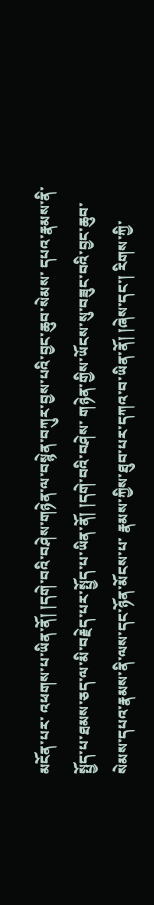མངོན་པར་ འཕགས་པ་ཡིན་ནོ། །དགེ་བའི་བཤེས་གཉེན་ལ་བསྙེན་བཀུར་བྱས་པའི་བྱང་ཆུབ་སེམས་ དཔའ་རྣམས་ནི་སྤྱོད་པ་ཐམས་ཅད་ལ་མི་བརྗེད་པར་སྤྱོད་པ་ཡིན་ནོ། །དགེ་བའི་བཤེས་ གཉེན་གྱིས་ཡོངས་སུ་བཟུང་བའི་བྱང་ཆུབ་སེམས་དཔའ་རྣམས་ནི་ལས་དང་ཉོན་མོངས་པ་ རྣམས་ཀྱིས་ཐུབ་པར་དཀའ་བ་ཡིན་ནོ། །ཞེས་དང་། རིགས་ཀྱི་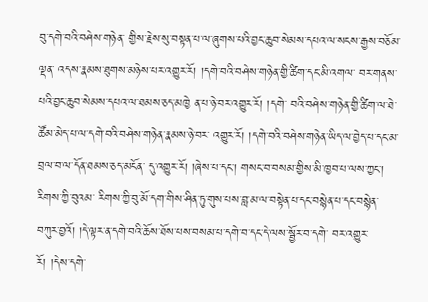བུ་དགེ་བའི་བཤེས་གཉེན་ གྱིས་རྗེས་སུ་བསྟན་པ་ལ་ཞུགས་པའི་བྱང་ཆུབ་སེམས་དཔའ་ལ་སངས་རྒྱས་བཅོམ་ལྡན་ འདས་རྣམས་ཐུགས་མཉེས་པར་འགྱུར་རོ། །དགེ་བའི་བཤེས་གཉེན་གྱི་ཚིག་དང་མི་འགལ་ བར་གནས་པའི་བྱང་ཆུབ་སེམས་དཔའ་ལ་ཐམས་ཅད་མཁྱེ ན་པ་ཉེ་བར་འགྱུར་རོ། །དགེ་ བའི་བཤེས་གཉེན་གྱི་ཚིག་ལ་ཐེ་ཚོམ་མེད་པ་ལ་དགེ་བའི་བཤེས་གཉེན་རྣམས་ཉེ་བར་ འགྱུར་རོ། །དགེ་བའི་བཤེས་གཉེན་ཡིད་ལ་བྱེད་པ་དང་མ་བྲལ་བ་ལ་དོན་ཐམས་ཅད་མངོན་ དུ་འགྱུར་རོ། །ཞེས་པ་དང་། གསང་བ་བསམ་གྱིས་མི་ཁྱབ་པ་ལས་ཀྱང་། རིགས་ཀྱི་བུའམ་ རིགས་ཀྱི་བུ་མོ་དག་གིས་ཤིན་ཏུ་གུས་པས་བླ་མ་ལ་བསྟེན་པ་དང་བསྙེན་པ་དང་བསྙེན་ བཀུར་བྱའོ། །དེ་ལྟར་ན་དགེ་བའི་ཆོས་ཐོས་པས་བསམ་པ་དགེ་བ་དང་དེ་ལས་སྦྱོར་བ་དགེ་ བར་འགྱུར་རོ། །དེས་དགེ་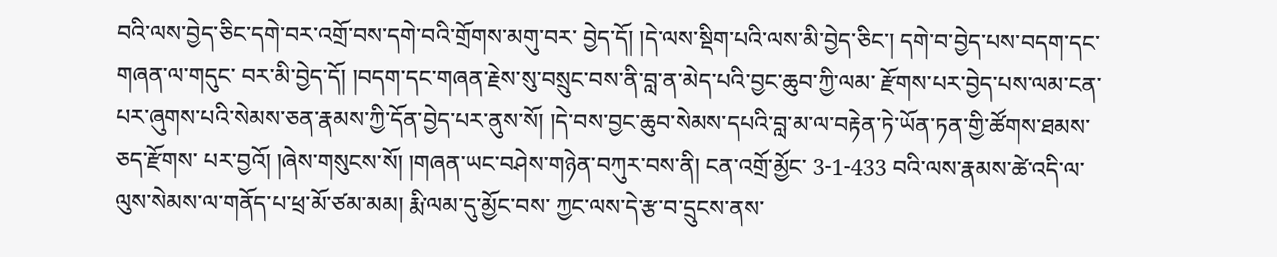བའི་ལས་བྱེད་ཅིང་དགེ་བར་འགྲོ་བས་དགེ་བའི་གྲོགས་མགུ་བར་ བྱེད་དོ། །དེ་ལས་སྡིག་པའི་ལས་མི་བྱེད་ཅིང་། དགེ་བ་བྱེད་པས་བདག་དང་གཞན་ལ་གདུང་ བར་མི་བྱེད་དོ། །བདག་དང་གཞན་རྗེས་སུ་བསྲུང་བས་ནི་བླ་ན་མེད་པའི་བྱང་ཆུབ་ཀྱི་ལམ་ རྫོགས་པར་བྱེད་པས་ལམ་ངན་པར་ཞུགས་པའི་སེམས་ཅན་རྣམས་ཀྱི་དོན་བྱེད་པར་ནུས་སོ། །དེ་བས་བྱང་ཆུབ་སེམས་དཔའི་བླ་མ་ལ་བརྟེན་ཏེ་ཡོན་ཏན་གྱི་ཚོགས་ཐམས་ཅད་རྫོགས་ པར་བྱའོ། །ཞེས་གསུངས་སོ། །གཞན་ཡང་བཤེས་གཉེན་བཀུར་བས་ནི། ངན་འགྲོ་མྱོང་ 3-1-433 བའི་ལས་རྣམས་ཚེ་འདི་ལ་ལུས་སེམས་ལ་གནོད་པ་ཕྲ་མོ་ཙམ་མམ། རྨི་ལམ་དུ་མྱོང་བས་ ཀྱང་ལས་དེ་རྩ་བ་དྲུངས་ནས་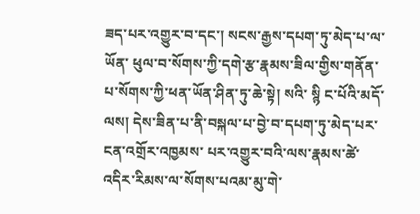ཟད་པར་འགྱུར་བ་དང་། སངས་རྒྱས་དཔག་ཏུ་མེད་པ་ལ་ཡོན་ ཕུལ་བ་སོགས་ཀྱི་དགེ་རྩ་རྣམས་ཟིལ་གྱིས་གནོན་པ་སོགས་ཀྱི་ཕན་ཡོན་ཤིན་ཏུ་ཆེ་སྟེ། སའི་ སྙི ང་པོའི་མདོ་ལས། དེས་ཟིན་པ་ནི་བསྐལ་པ་བྱེ་བ་དཔག་ཏུ་མེད་པར་ངན་འགྲོར་འཁྱམས་ པར་འགྱུར་བའི་ལས་རྣམས་ཚེ་འདིར་རིམས་ལ་སོགས་པའམ་མུ་གེ་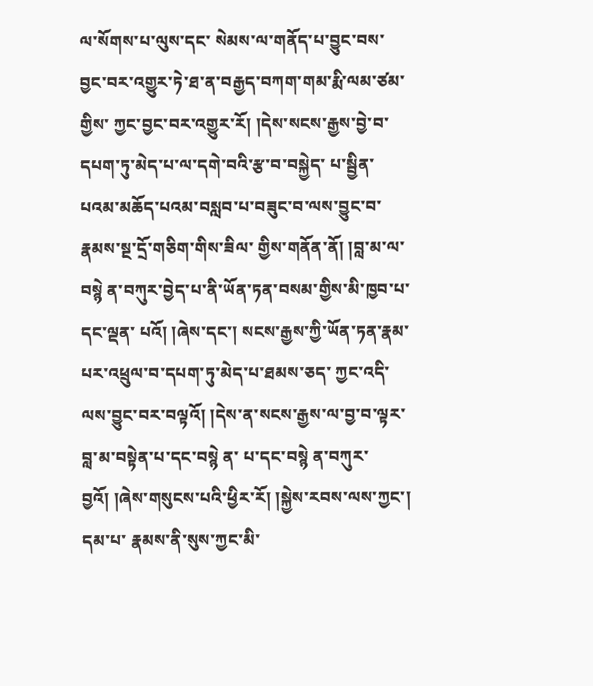ལ་སོགས་པ་ལུས་དང་ སེམས་ལ་གནོད་པ་བྱུང་བས་བྱང་བར་འགྱུར་ཏེ་ཐ་ན་བརྒྱད་བཀག་གམ་རྨི་ལམ་ཙམ་གྱིས་ ཀྱང་བྱང་བར་འགྱུར་རོ། །དེས་སངས་རྒྱས་བྱེ་བ་དཔག་ཏུ་མེད་པ་ལ་དགེ་བའི་རྩ་བ་བསྐྱེད་ པ་སྦྱིན་པའམ་མཆོད་པའམ་བསླབ་པ་བཟུང་བ་ལས་བྱུང་བ་རྣམས་སྔ་དྲོ་གཅིག་གིས་ཟིལ་ གྱིས་གནོན་ནོ། །བླ་མ་ལ་བསྙེ ན་བཀུར་བྱེད་པ་ནི་ཡོན་ཏན་བསམ་གྱིས་མི་ཁྱབ་པ་དང་ལྡན་ པའོ། །ཞེས་དང་། སངས་རྒྱས་ཀྱི་ཡོན་ཏན་རྣམ་པར་འཕྲུལ་བ་དཔག་ཏུ་མེད་པ་ཐམས་ཅད་ ཀྱང་འདི་ལས་བྱུང་བར་བལྟའོ། །དེས་ན་སངས་རྒྱས་ལ་བྱ་བ་ལྟར་བླ་མ་བསྟེན་པ་དང་བསྙེ ན་ པ་དང་བསྙེ ན་བཀུར་བྱའོ། །ཞེས་གསུངས་པའི་ཕྱིར་རོ། །སྐྱེས་རབས་ལས་ཀྱང་། དམ་པ་ རྣམས་ནི་སུས་ཀྱང་མི་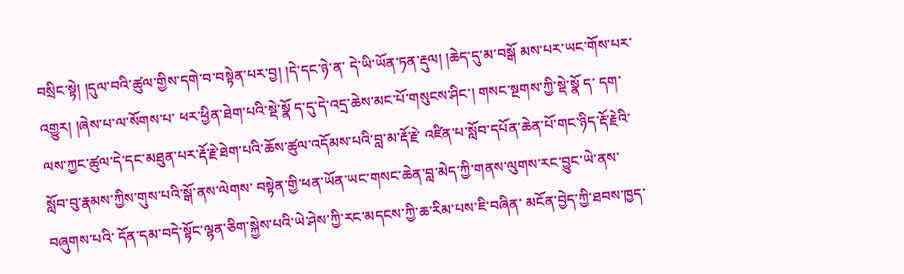བསྲིང་སྟེ། །དུལ་བའི་ཚུལ་གྱིས་དགེ་བ་བསྟེན་པར་བྱ། །དེ་དང་ཉེ་ན་ དེ་ཡི་ཡོན་ཏན་རྡུལ། །ཆེད་དུ་མ་བསྒོ མས་པར་ཡང་གོས་པར་འགྱུར། །ཞེས་པ་ལ་སོགས་པ་ ཕར་ཕྱིན་ཐེག་པའི་སྡེ་སྣོ ད་དུ་དེ་འདྲ་ཆེས་མང་པོ་གསུངས་ཤིང་། གསང་སྔགས་ཀྱི་སྡེ་སྣོ ད་ དག་ལས་ཀྱང་ཚུལ་དེ་དང་མཐུན་པར་རྡོ་རྗེ་ཐེག་པའི་ཆོས་ཚུལ་འདོམས་པའི་བླ་མ་རྡོ་རྗེ་ འཛིན་པ་སློབ་དཔོན་ཆེན་པོ་གང་ཉིད་རྡོ་རྗེའི་སློབ་བུ་རྣམས་ཀྱིས་གུས་པའི་སྒོ་ནས་ལེགས་ བསྟེན་གྱི་ཕན་ཡོན་ཡང་གསང་ཆེན་བླ་མེད་ཀྱི་གནས་ལུགས་རང་བྱུང་ཡེ་ནས་བཞུགས་པའི་ དོན་དམ་བདེ་སྟོང་ལྷན་ཅིག་སྐྱེས་པའི་ཡེ་ཤེས་ཀྱི་རང་མདངས་ཀྱི་ཆ་རིམ་པས་ཇི་བཞིན་ མངོན་བྱེད་ཀྱི་ཐབས་ཁྱད་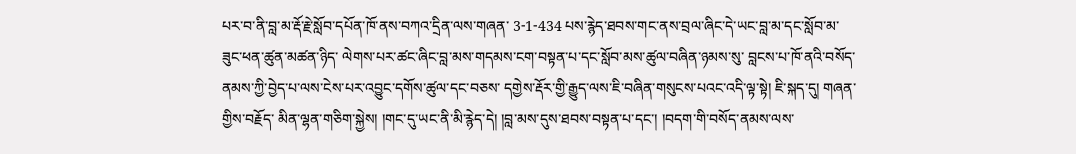པར་བ་ནི་བླ་མ་རྡོ་རྗེ་སློབ་དཔོན་ཁོ་ནས་བཀའ་དྲིན་ལས་གཞན་ 3-1-434 པས་རྙེད་ཐབས་གང་ནས་བྲལ་ཞིང་དེ་ཡང་བླ་མ་དང་སློབ་མ་ཟུང་ཕན་ཚུན་མཚན་ཉིད་ ལེགས་པར་ཚང་ཞིང་བླ་མས་གདམས་ངག་བསྟན་པ་དང་སློབ་མས་ཚུལ་བཞིན་ཉམས་སུ་ བླངས་པ་ཁོ་ནའི་བསོད་ནམས་ཀྱི་བྱེད་པ་ལས་ངེས་པར་འབྱུང་དགོས་ཚུལ་དང་བཅས་ དགྱེས་རྡོར་གྱི་རྒྱུད་ལས་ཇི་བཞིན་གསུངས་པའང་འདི་ལྟ་སྟེ། ཇི་སྐད་དུ། གཞན་གྱིས་བརྗོད་ མིན་ལྷན་གཅིག་སྐྱེས། །གང་དུ་ཡང་ནི་མི་རྙེད་དེ། །བླ་མས་དུས་ཐབས་བསྟན་པ་དང་། །བདག་གི་བསོད་ནམས་ལས་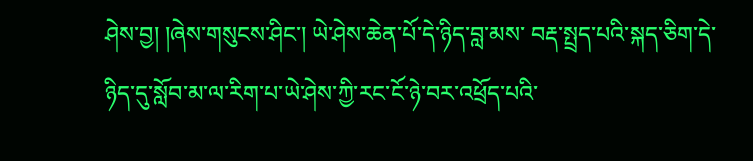ཤེས་བྱ། །ཞེས་གསུངས་ཤིང་། ཡེ་ཤེས་ཆེན་པོ་དེ་ཉིད་བླ་མས་ བརྡ་སྤྲད་པའི་སྐད་ཅིག་དེ་ཉིད་དུ་སློབ་མ་ལ་རིག་པ་ཡེ་ཤེས་ཀྱི་རང་ངོ་ཉེ་བར་འཕྲོད་པའི་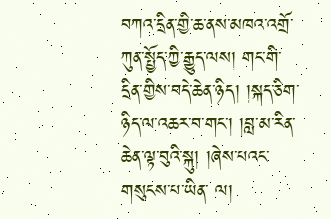བཀའ་དྲིན་གྱི་ཆ་ནས་མཁའ་འགྲོ་ཀུན་སྤྱོད་ཀྱི་རྒྱུད་ལས། གང་གི་དྲིན་གྱིས་བདེ་ཆེན་ཉིད། །སྐད་ཅིག་ཉིད་ལ་འཆར་བ་གང་། །བླ་མ་རིན་ཆེན་ལྟ་བུའི་སྐུ། །ཞེས་པའང་གསུངས་པ་ཡིན་ ལ།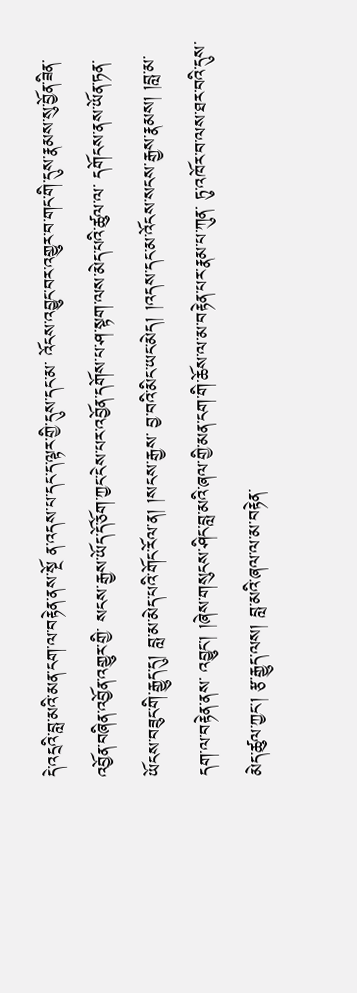དེ་འདྲའི་བླ་མའི་མན་ངག་ལ་བརྟེན་ནས་སྔོ ན་འདས་པ་དང་ད་ལྟར་གྱི་དུས་དང་མ་ འོངས་འབྱུང་བར་འགྱུར་བ་གང་གི་དུས་རྣམས་སུ་བྱོན་ཟིན་འབྱོན་བཞིན་འབྱོན་འགྱུར་གྱི་ སངས་རྒྱས་ཡོད་དོ་ཅོག་ཀྱང་ངེས་པར་འབྱོན་དགོས་པ་ཤ་སྟག་ལས་མེད་པའི་ཚུལ་ལ་ དགོངས་ནས་ཡོན་ཏན་ཡོངས་བཟུང་གི་རྒྱུད་དུ། བླ་མ་མེད་པའི་གོང་རོལ་ན། །སངས་རྒྱས་ བྱ་བའི་མིང་ཡང་མེད། །འདས་དང་མ་འོངས་སངས་རྒྱས་རྣམས། །བླ་མ་དག་ལ་བརྟེན་ནས་ འབྱུང་། །ཞེས་གསུངས་ཤིང་བླ་མའི་ཞལ་གྱི་མན་ངག་གི་ཆོས་ལ་མ་བརྟེན་པར་རྣམ་པ་ཀུན་ ཏུ་འཁོར་བ་ལས་ཐར་བའི་དུས་མེད་ཚུལ་ཀྱང་། རྩ་རྒྱུད་ལས། བླ་མའི་ཞལ་ལ་མ་བརྟེན་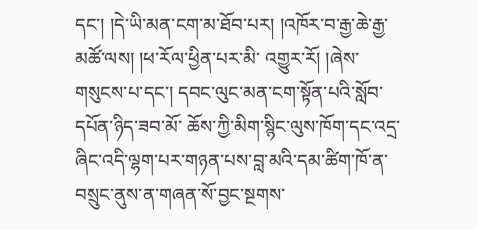དང་། །དེ་ཡི་མན་ངག་མ་ཐོབ་པར། །འཁོར་བ་རྒྱ་ཆེ་རྒྱ་མཚོ་ལས། །ཕ་རོལ་ཕྱིན་པར་མི་ འགྱུར་རོ། །ཞེས་གསུངས་པ་དང་། དབང་ལུང་མན་ངག་སྟོན་པའི་སློབ་དཔོན་ཉིད་ཟབ་མོ་ ཆོས་ཀྱི་མིག་སྙིང་ལུས་ཁོག་དང་འདྲ་ཞིང་འདི་ལྷག་པར་གཉན་པས་བླ་མའི་དམ་ཚིག་ཁོ་ན་ བསྲུང་ནུས་ན་གཞན་སོ་བྱང་སྔགས་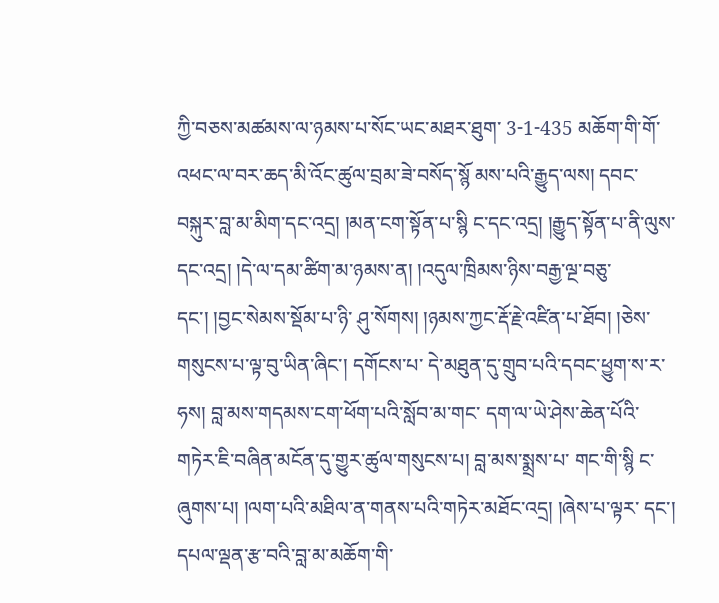ཀྱི་བཅས་མཚམས་ལ་ཉམས་པ་སོང་ཡང་མཐར་ཐུག་ 3-1-435 མཆོག་གི་གོ་འཕང་ལ་བར་ཆད་མི་འོང་ཚུལ་བྲམ་ཟེ་བསོད་སྙོ མས་པའི་རྒྱུད་ལས། དབང་ བསྐུར་བླ་མ་མིག་དང་འདྲ། །མན་ངག་སྟོན་པ་སྙི ང་དང་འདྲ། །རྒྱུད་སྟོན་པ་ནི་ལུས་དང་འདྲ། །དེ་ལ་དམ་ཚིག་མ་ཉམས་ན། །འདུལ་ཁྲིམས་ཉིས་བརྒྱ་ལྔ་བཅུ་དང་། །བྱང་སེམས་སྡོམ་པ་ཉི་ ཤུ་སོགས། །ཉམས་ཀྱང་རྡོ་རྗེ་འཛིན་པ་ཐོབ། །ཅེས་གསུངས་པ་ལྟ་བུ་ཡིན་ཞིང་། དགོངས་པ་ དེ་མཐུན་དུ་གྲུབ་པའི་དབང་ཕྱུག་ས་ར་ཧས། བླ་མས་གདམས་ངག་ཕོག་པའི་སློབ་མ་གང་ དག་ལ་ཡེ་ཤེས་ཆེན་པོའི་གཏེར་ཇི་བཞིན་མངོན་དུ་གྱུར་ཚུལ་གསུངས་པ། བླ་མས་སྨྲས་པ་ གང་གི་སྙི ང་ཞུགས་པ། །ལག་པའི་མཐིལ་ན་གནས་པའི་གཏེར་མཐོང་འདྲ། །ཞེས་པ་ལྟར་ དང་། དཔལ་ལྡན་རྩ་བའི་བླ་མ་མཆོག་གི་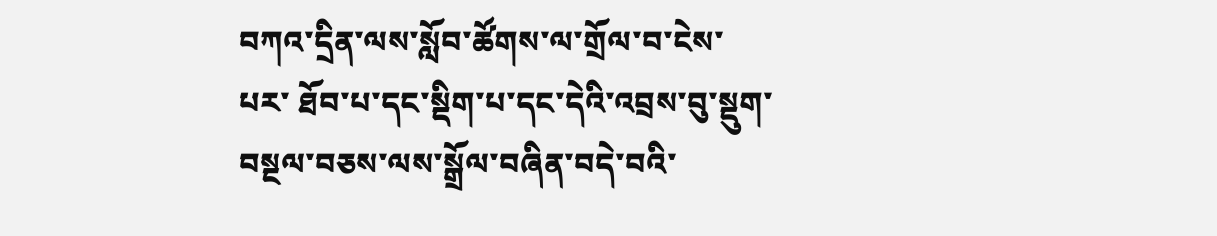བཀའ་དྲིན་ལས་སློབ་ཚོགས་ལ་གྲོལ་བ་ངེས་པར་ ཐོབ་པ་དང་སྡིག་པ་དང་དེའི་འབྲས་བུ་སྡུག་བསྔལ་བཅས་ལས་སྒྲོལ་བཞིན་བདེ་བའི་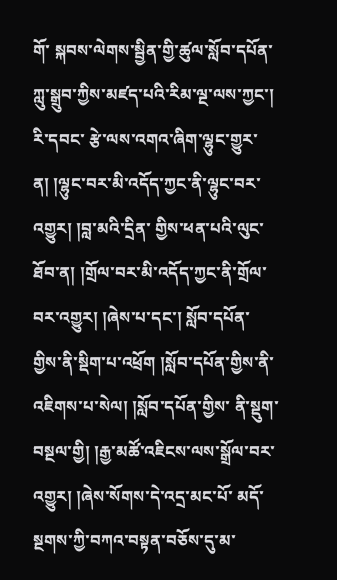གོ་ སྐབས་ལེགས་སྦྱིན་གྱི་ཚུལ་སློབ་དཔོན་ཀླུ་སྒྲུབ་ཀྱིས་མཛད་པའི་རིམ་ལྔ་ལས་ཀྱང་། རི་དབང་ རྩེ་ལས་འགའ་ཞིག་ལྷུང་གྱུར་ན། །ལྷུང་བར་མི་འདོད་ཀྱང་ནི་ལྷུང་བར་འགྱུར། །བླ་མའི་དྲིན་ གྱིས་ཕན་པའི་ལུང་ཐོབ་ན། །གྲོལ་བར་མི་འདོད་ཀྱང་ནི་གྲོལ་བར་འགྱུར། །ཞེས་པ་དང་། སློབ་དཔོན་གྱིས་ནི་སྡིག་པ་འཕྲོག །སློབ་དཔོན་གྱིས་ནི་འཇིགས་པ་སེལ། །སློབ་དཔོན་གྱིས་ ནི་སྡུག་བསྔལ་གྱི། །རྒྱ་མཚོ་འཇིངས་ལས་སྒྲོལ་བར་འགྱུར། །ཞེས་སོགས་དེ་འདྲ་མང་པོ་ མདོ་སྔགས་ཀྱི་བཀའ་བསྟན་བཅོས་དུ་མ་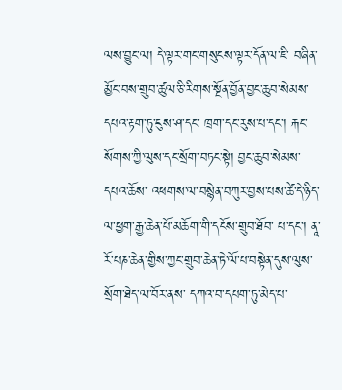ལས་བྱུང་ལ། དེ་ལྟར་གང་གསུངས་ལྟར་དོན་ལ་ཇི་ བཞིན་མྱོང་བས་གྲུབ་ཚུལ་ཅི་རིགས་སྔོན་བྱོན་བྱང་ཆུབ་སེམས་དཔའ་རྟག་ཏུ་ངུས་ཤ་དང་ ཁྲག་དང་རུས་པ་དང་། རྐང་སོགས་ཀྱི་ལུས་དང་སྲོག་བཏང་སྟེ། བྱང་ཆུབ་སེམས་དཔའ་ཆོས་ འཕགས་ལ་བསྙེན་བཀུར་བྱས་པས་ཚེ་དེ་ཉིད་ལ་ཕྱག་རྒྱ་ཆེན་པོ་མཆོག་གི་དངོས་གྲུབ་ཐོབ་ པ་དང་། ནཱ་རོ་པཎ་ཆེན་གྱིས་ཀྱང་གྲུབ་ཆེན་ཏེ་ལོ་པ་བསྟེན་དུས་ལུས་སྲོག་ཐེད་ལ་བོར་ནས་ དཀའ་བ་དཔག་ཏུ་མེད་པ་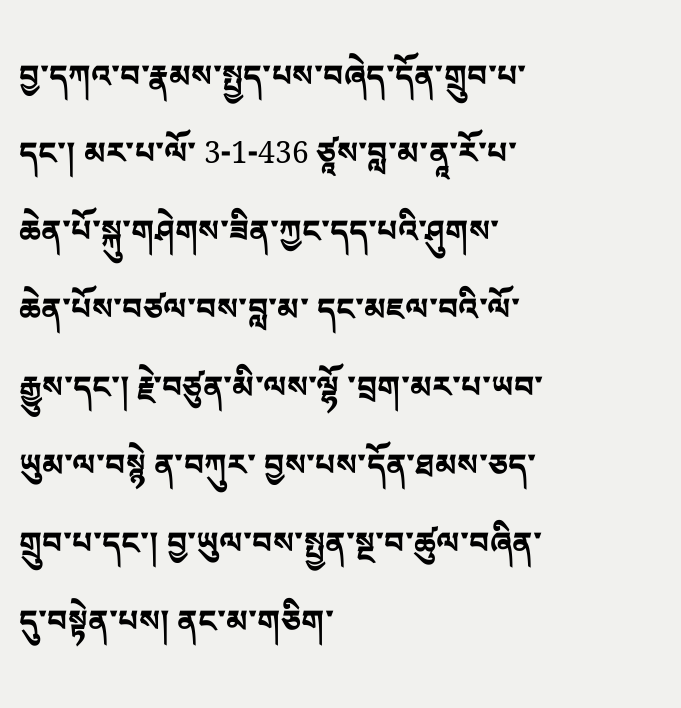བྱ་དཀའ་བ་རྣམས་སྤྱད་པས་བཞེད་དོན་གྲུབ་པ་དང་། མར་པ་ལོ་ 3-1-436 ཙཱས་བླ་མ་ནཱ་རོ་པ་ཆེན་པོ་སྐུ་གཤེགས་ཟིན་ཀྱང་དད་པའི་ཤུགས་ཆེན་པོས་བཙལ་བས་བླ་མ་ དང་མཇལ་བའི་ལོ་རྒྱུས་དང་། རྗེ་བཙུན་མི་ལས་ལྷོ ་བྲག་མར་པ་ཡབ་ཡུམ་ལ་བསྙེ ན་བཀུར་ བྱས་པས་དོན་ཐམས་ཅད་གྲུབ་པ་དང་། བྱ་ཡུལ་བས་སྤྱན་སྔ་བ་ཚུལ་བཞིན་དུ་བསྟེན་པས། ནང་མ་གཅིག་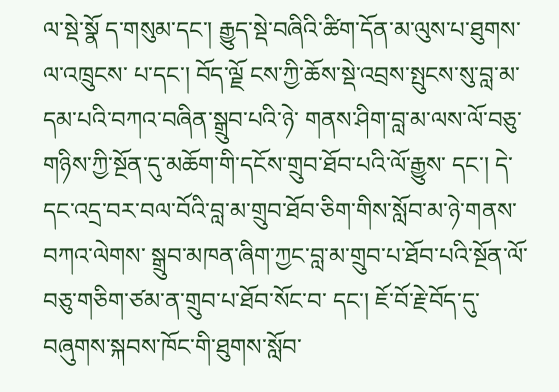ལ་སྡེ་སྣོ ད་གསུམ་དང་། རྒྱུད་སྡེ་བཞིའི་ཚིག་དོན་མ་ལུས་པ་ཐུགས་ལ་འཁྲུངས་ པ་དང་། བོད་ལྗོ ངས་ཀྱི་ཆོས་སྡེ་འབྲས་སྤུངས་སུ་བླ་མ་དམ་པའི་བཀའ་བཞིན་སྒྲུབ་པའི་ཉེ་ གནས་ཤིག་བླ་མ་ལས་ལོ་བཅུ་གཉིས་ཀྱི་སྔོན་དུ་མཆོག་གི་དངོས་གྲུབ་ཐོབ་པའི་ལོ་རྒྱུས་ དང་། དེ་དང་འདྲ་བར་བལ་བོའི་བླ་མ་གྲུབ་ཐོབ་ཅིག་གིས་སློབ་མ་ཉེ་གནས་བཀའ་ལེགས་ སྒྲུབ་མཁན་ཞིག་ཀྱང་བླ་མ་གྲུབ་པ་ཐོབ་པའི་སྔོན་ལོ་བཅུ་གཅིག་ཙམ་ན་གྲུབ་པ་ཐོབ་སོང་བ་ དང་། ཇོ་བོ་རྗེ་བོད་དུ་བཞུགས་སྐབས་ཁོང་གི་ཐུགས་སློབ་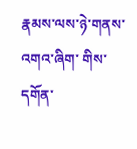རྣམས་ལས་ཉེ་གནས་འགའ་ཞིག་ གིས་དགོན་